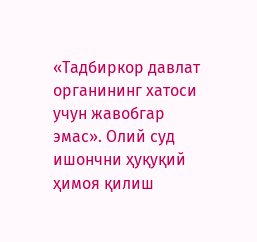«Тадбиркор давлат органининг хатоси учун жавобгар эмас». Олий суд ишончни ҳуқуқий ҳимоя қилиш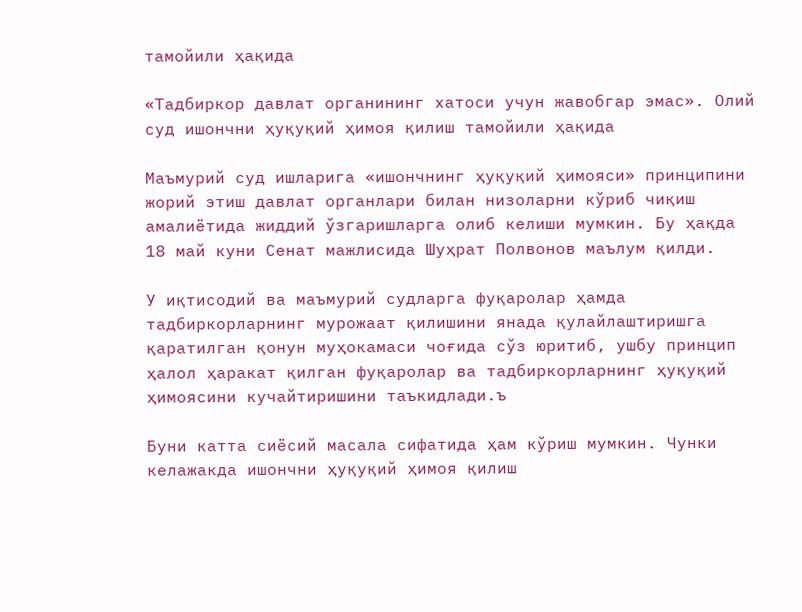тамойили ҳақида

«Тадбиркор давлат органининг хатоси учун жавобгар эмас». Олий суд ишончни ҳуқуқий ҳимоя қилиш тамойили ҳақида

Маъмурий суд ишларига «ишончнинг ҳуқуқий ҳимояси» принципини жорий этиш давлат органлари билан низоларни кўриб чиқиш амалиётида жиддий ўзгаришларга олиб келиши мумкин. Бу ҳақда 18 май куни Сенат мажлисида Шуҳрат Полвонов маълум қилди.

У иқтисодий ва маъмурий судларга фуқаролар ҳамда тадбиркорларнинг мурожаат қилишини янада қулайлаштиришга қаратилган қонун муҳокамаси чоғида сўз юритиб, ушбу принцип ҳалол ҳаракат қилган фуқаролар ва тадбиркорларнинг ҳуқуқий ҳимоясини кучайтиришини таъкидлади.ъ

Буни катта сиёсий масала сифатида ҳам кўриш мумкин. Чунки келажакда ишончни ҳуқуқий ҳимоя қилиш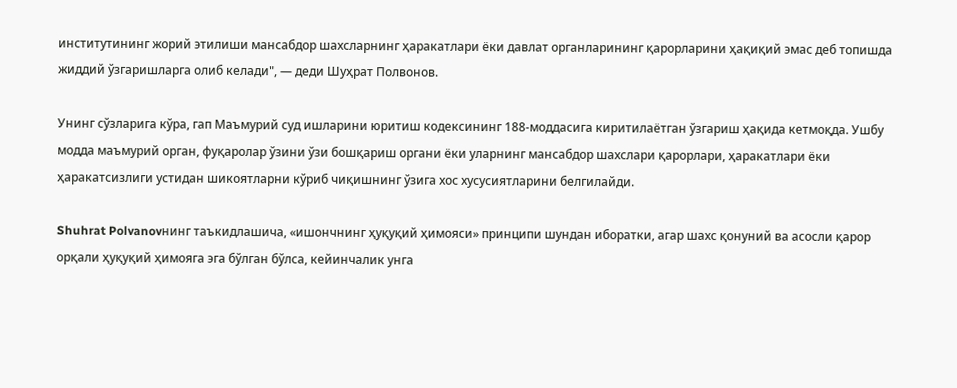институтининг жорий этилиши мансабдор шахсларнинг ҳаракатлари ёки давлат органларининг қарорларини ҳақиқий эмас деб топишда жиддий ўзгаришларга олиб келади", — деди Шуҳрат Полвонов.

Унинг сўзларига кўра, гап Маъмурий суд ишларини юритиш кодексининг 188-моддасига киритилаётган ўзгариш ҳақида кетмоқда. Ушбу модда маъмурий орган, фуқаролар ўзини ўзи бошқариш органи ёки уларнинг мансабдор шахслари қарорлари, ҳаракатлари ёки ҳаракатсизлиги устидан шикоятларни кўриб чиқишнинг ўзига хос хусусиятларини белгилайди.

Shuhrat Polvanovнинг таъкидлашича, «ишончнинг ҳуқуқий ҳимояси» принципи шундан иборатки, агар шахс қонуний ва асосли қарор орқали ҳуқуқий ҳимояга эга бўлган бўлса, кейинчалик унга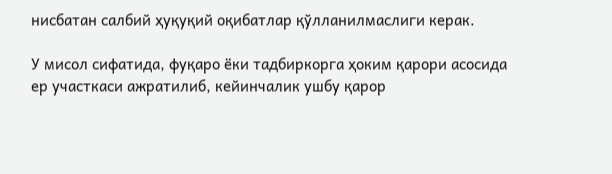нисбатан салбий ҳуқуқий оқибатлар қўлланилмаслиги керак.

У мисол сифатида, фуқаро ёки тадбиркорга ҳоким қарори асосида ер участкаси ажратилиб, кейинчалик ушбу қарор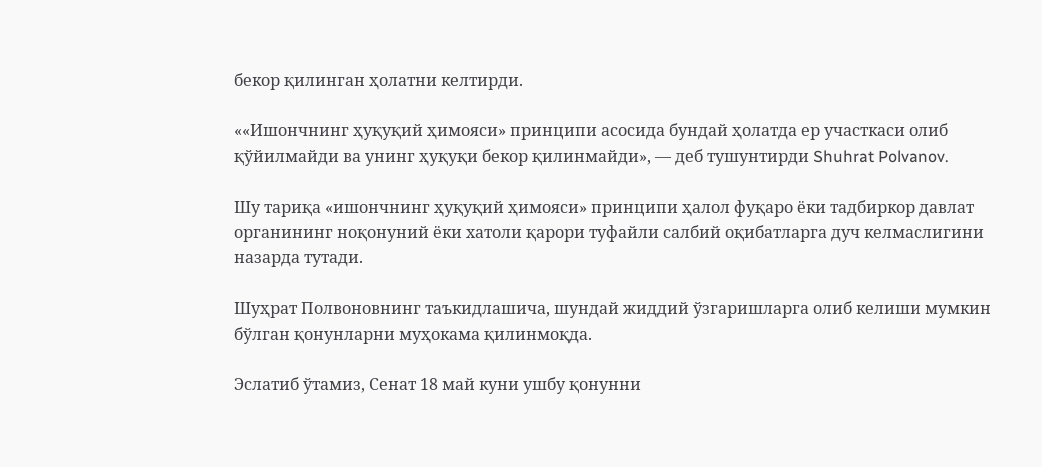бекор қилинган ҳолатни келтирди.

««Ишончнинг ҳуқуқий ҳимояси» принципи асосида бундай ҳолатда ер участкаси олиб қўйилмайди ва унинг ҳуқуқи бекор қилинмайди», — деб тушунтирди Shuhrat Polvanov.

Шу тариқа «ишончнинг ҳуқуқий ҳимояси» принципи ҳалол фуқаро ёки тадбиркор давлат органининг ноқонуний ёки хатоли қарори туфайли салбий оқибатларга дуч келмаслигини назарда тутади.

Шуҳрат Полвоновнинг таъкидлашича, шундай жиддий ўзгаришларга олиб келиши мумкин бўлган қонунларни муҳокама қилинмоқда.

Эслатиб ўтамиз, Сенат 18 май куни ушбу қонунни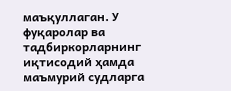маъқуллаган. У фуқаролар ва тадбиркорларнинг иқтисодий ҳамда маъмурий судларга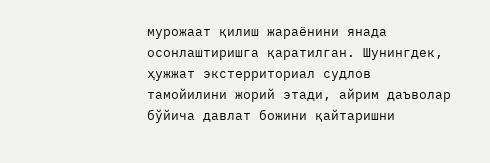мурожаат қилиш жараёнини янада осонлаштиришга қаратилган. Шунингдек, ҳужжат экстерриториал судлов тамойилини жорий этади, айрим даъволар бўйича давлат божини қайтаришни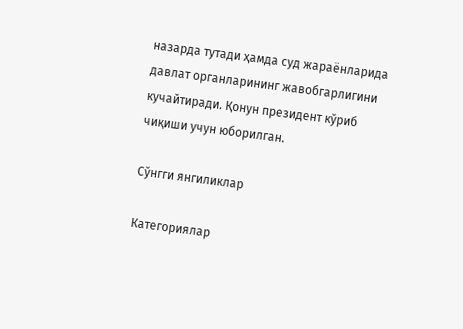назарда тутади ҳамда суд жараёнларида давлат органларининг жавобгарлигини кучайтиради. Қонун президент кўриб чиқиши учун юборилган.

Сўнгги янгиликлар

Категориялар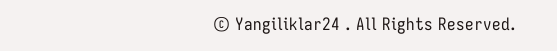© Yangiliklar24 . All Rights Reserved.